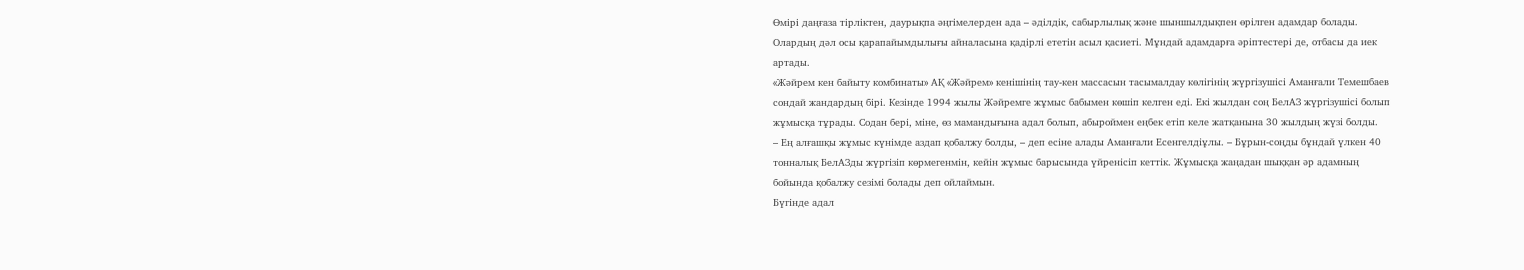Өмірі даңғаза тірліктен, даурықпа әңгімелерден ада – әділдік, сабырлылық және шыншылдықпен өрілген адамдар болады. Олардың дәл осы қарапайымдылығы айналасына қадірлі ететін асыл қасиеті. Мұндай адамдарға әріптестері де, отбасы да иек артады.
«Жәйрем кен байыту комбинаты» АҚ «Жәйрем» кенішінің тау-кен массасын тасымалдау көлігінің жүргізушісі Аманғали Темешбаев сондай жандардың бірі. Кезінде 1994 жылы Жәйремге жұмыс бабымен көшіп келген еді. Екі жылдан соң БелАЗ жүргізушісі болып жұмысқа тұрады. Содан бері, міне, өз мамандығына адал болып, абыроймен еңбек етіп келе жатқанына 30 жылдың жүзі болды.
– Ең алғашқы жұмыс күнімде аздап қобалжу болды, – деп есіне алады Аманғали Есенгелдіұлы. – Бұрын-соңды бұндай үлкен 40 тонналық БелАЗды жүргізіп көрмегенмін, кейін жұмыс барысында үйренісіп кеттік. Жұмысқа жаңадан шыққан әр адамның бойында қобалжу сезімі болады деп ойлаймын.
Бүгінде адал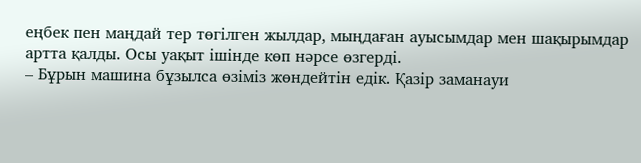еңбек пен маңдай тер төгілген жылдар, мыңдаған ауысымдар мен шақырымдар артта қалды. Осы уақыт ішінде көп нәрсе өзгерді.
– Бұрын машина бұзылса өзіміз жөндейтін едік. Қазір заманауи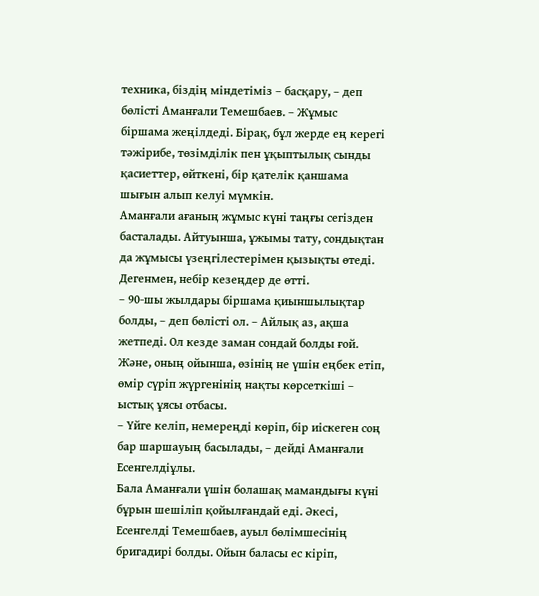техника, біздің міндетіміз – басқару, – деп бөлісті Аманғали Темешбаев. – Жұмыс біршама жеңілдеді. Бірақ, бұл жерде ең керегі тәжірибе, төзімділік пен ұқыптылық сынды қасиеттер, өйткені, бір қателік қаншама шығын алып келуі мүмкін.
Аманғали ағаның жұмыс күні таңғы сегізден басталады. Айтуынша, ұжымы тату, сондықтан да жұмысы үзеңгілестерімен қызықты өтеді.
Дегенмен, небір кезеңдер де өтті.
– 90-шы жылдары біршама қиыншылықтар болды, – деп бөлісті ол. – Айлық аз, ақша жетпеді. Ол кезде заман сондай болды ғой.
Және, оның ойынша, өзінің не үшін еңбек етіп, өмір сүріп жүргенінің нақты көрсеткіші – ыстық ұясы отбасы.
– Үйге келіп, немереңді көріп, бір иіскеген соң бар шаршауың басылады, – дейді Аманғали Есенгелдіұлы.
Бала Аманғали үшін болашақ мамандығы күні бұрын шешіліп қойылғандай еді. Әкесі, Есенгелді Темешбаев, ауыл бөлімшесінің бригадирі болды. Ойын баласы ес кіріп,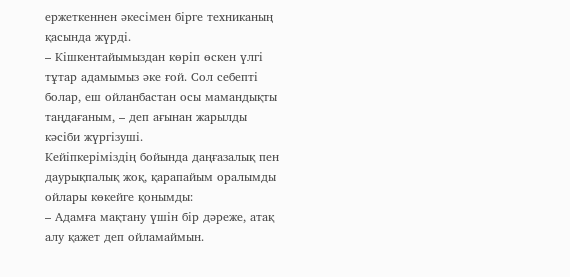ержеткеннен әкесімен бірге техниканың қасында жүрді.
– Кішкентайымыздан көріп өскен үлгі тұтар адамымыз әке ғой. Сол себепті болар, еш ойланбастан осы мамандықты таңдағаным, – деп ағынан жарылды кәсіби жүргізуші.
Кейіпкеріміздің бойында даңғазалық пен даурықпалық жоқ, қарапайым оралымды ойлары көкейге қонымды:
– Адамға мақтану үшін бір дәреже, атақ алу қажет деп ойламаймын.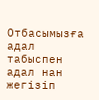Отбасымызға адал табыспен адал нан жегізіп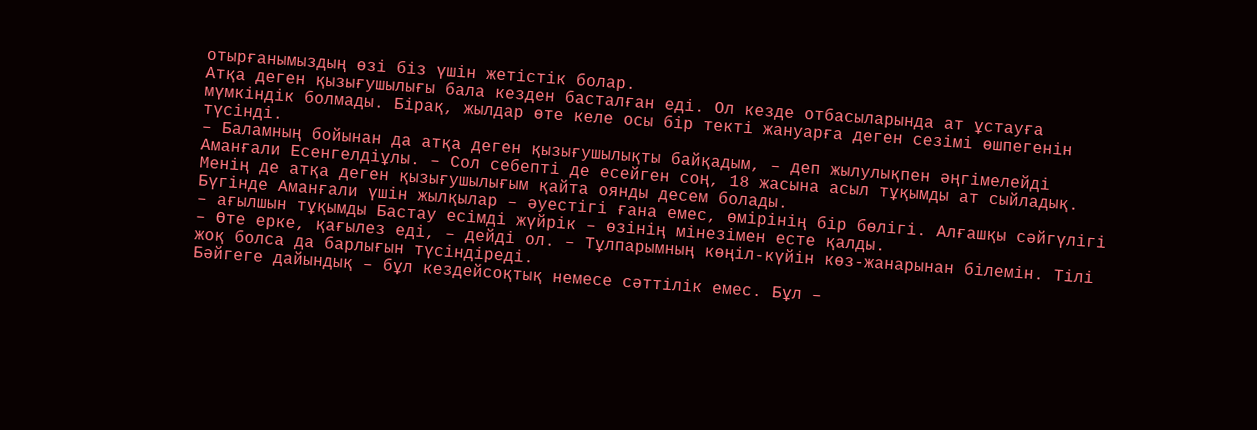отырғанымыздың өзі біз үшін жетістік болар.
Атқа деген қызығушылығы бала кезден басталған еді. Ол кезде отбасыларында ат ұстауға мүмкіндік болмады. Бірақ, жылдар өте келе осы бір текті жануарға деген сезімі өшпегенін түсінді.
– Баламның бойынан да атқа деген қызығушылықты байқадым, – деп жылулықпен әңгімелейді Аманғали Есенгелдіұлы. – Сол себепті де есейген соң, 18 жасына асыл тұқымды ат сыйладық. Менің де атқа деген қызығушылығым қайта оянды десем болады.
Бүгінде Аманғали үшін жылқылар – әуестігі ғана емес, өмірінің бір бөлігі. Алғашқы сәйгүлігі – ағылшын тұқымды Бастау есімді жүйрік – өзінің мінезімен есте қалды.
– Өте ерке, қағылез еді, – дейді ол. – Тұлпарымның көңіл-күйін көз-жанарынан білемін. Тілі жоқ болса да барлығын түсіндіреді.
Бәйгеге дайындық – бұл кездейсоқтық немесе сәттілік емес. Бұл –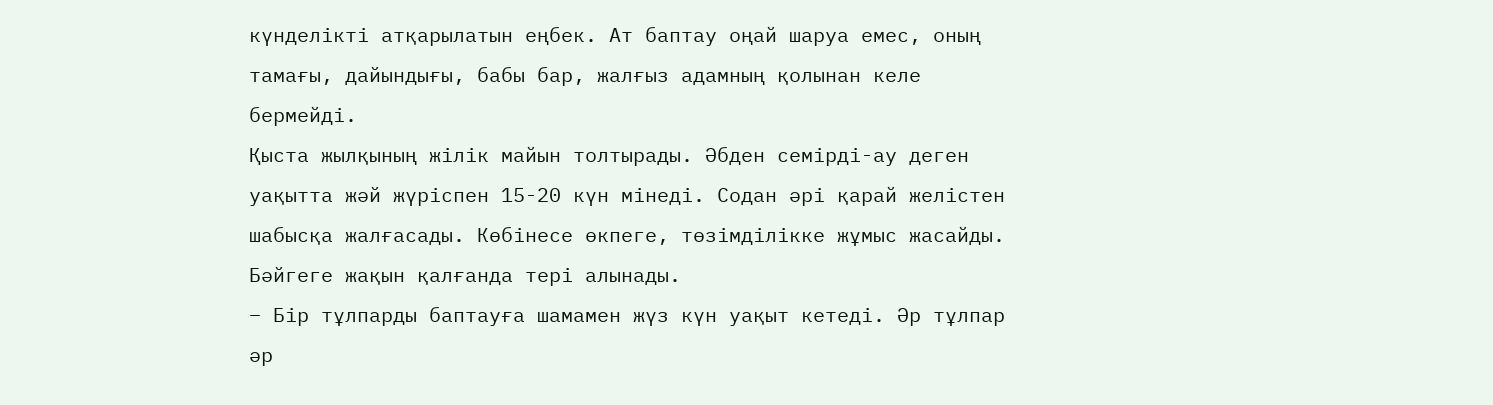күнделікті атқарылатын еңбек. Ат баптау оңай шаруа емес, оның тамағы, дайындығы, бабы бар, жалғыз адамның қолынан келе бермейді.
Қыста жылқының жілік майын толтырады. Әбден семірді-ау деген уақытта жәй жүріспен 15-20 күн мінеді. Содан әрі қарай желістен шабысқа жалғасады. Көбінесе өкпеге, төзімділікке жұмыс жасайды. Бәйгеге жақын қалғанда тері алынады.
– Бір тұлпарды баптауға шамамен жүз күн уақыт кетеді. Әр тұлпар әр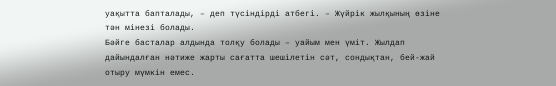уақытта бапталады, – деп түсіндірді атбегі. – Жүйрік жылқының өзіне тән мінезі болады.
Бәйге басталар алдында толқу болады – уайым мен үміт. Жылдап дайындалған нәтиже жарты сағатта шешілетін сәт, сондықтан, бей-жай отыру мүмкін емес.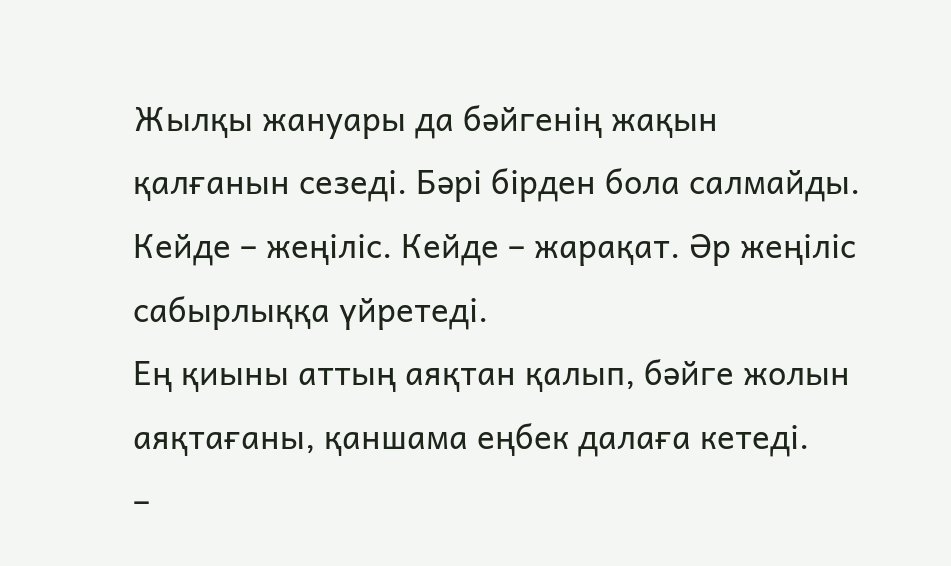Жылқы жануары да бәйгенің жақын қалғанын сезеді. Бәрі бірден бола салмайды. Кейде – жеңіліс. Кейде – жарақат. Әр жеңіліс сабырлыққа үйретеді.
Ең қиыны аттың аяқтан қалып, бәйге жолын аяқтағаны, қаншама еңбек далаға кетеді.
–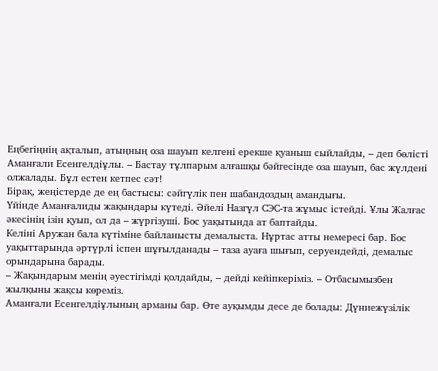Еңбегіңнің ақталып, атыңның оза шауып келгені ерекше қуаныш сыйлайды, – деп бөлісті Аманғали Есенгелдіұлы. – Бастау тұлпарым алғашқы бәйгесінде оза шауып, бас жүлдені олжалады. Бұл естен кетпес сәт!
Бірақ, жеңістерде де ең бастысы: сәйгүлік пен шабандоздың амандығы.
Үйінде Аманғалиды жақындары күтеді. Әйелі Назгүл СЭС-та жұмыс істейді. Ұлы Жалғас әкесінің ізін қуып, ол да – жүргізуші. Бос уақытында ат баптайды.
Келіні Аружан бала күтіміне байланысты демалыста. Нұртас атты немересі бар. Бос уақыттарында әртүрлі іспен шұғылданады – таза ауаға шығып, серуендейді, демалыс орындарына барады.
– Жақындарым менің әуестігімді қолдайды, – дейді кейіпкеріміз. – Отбасымызбен жылқыны жақсы көреміз.
Аманғали Есенгелдіұлының арманы бар. Өте ауқымды десе де болады: Дүниежүзілік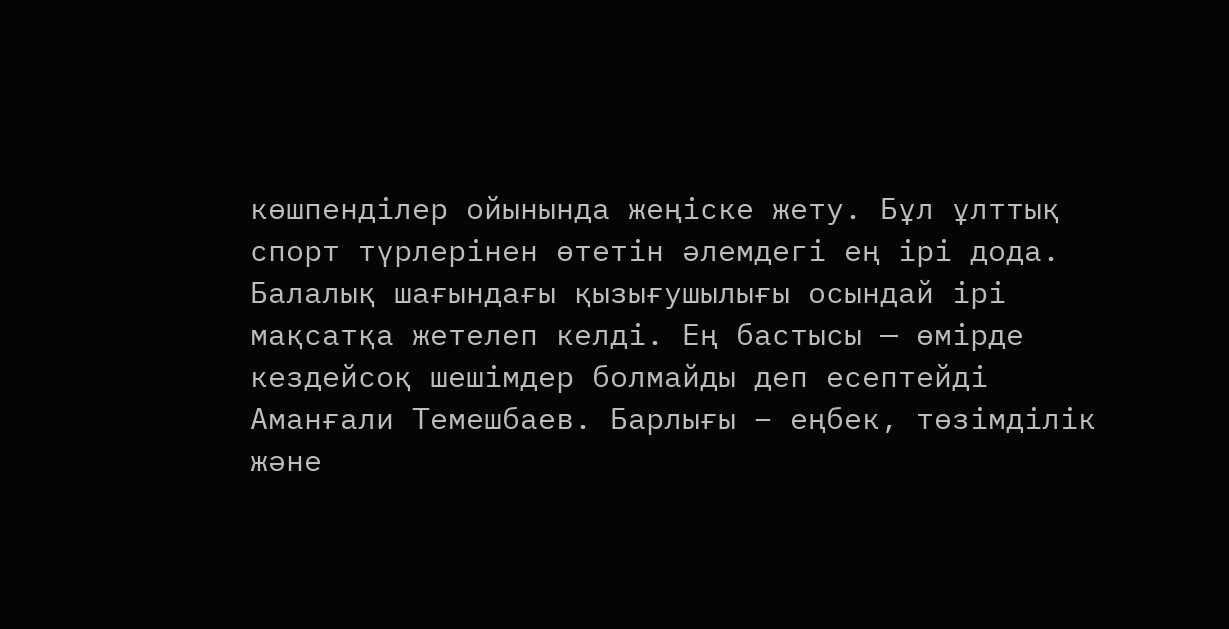көшпенділер ойынында жеңіске жету. Бұл ұлттық спорт түрлерінен өтетін әлемдегі ең ірі дода.
Балалық шағындағы қызығушылығы осындай ірі мақсатқа жетелеп келді. Ең бастысы — өмірде кездейсоқ шешімдер болмайды деп есептейді Аманғали Темешбаев. Барлығы – еңбек, төзімділік және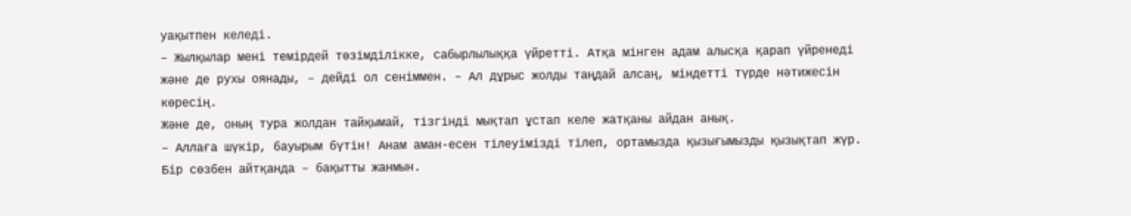уақытпен келеді.
– Жылқылар мені темірдей төзімділікке, сабырлылыққа үйретті. Атқа мінген адам алысқа қарап үйренеді және де рухы оянады, – дейді ол сеніммен. – Ал дұрыс жолды таңдай алсаң, міндетті түрде нәтижесін көресің.
Және де, оның тура жолдан тайқымай, тізгінді мықтап ұстап келе жатқаны айдан анық.
– Аллаға шүкір, бауырым бүтін! Анам аман-есен тілеуімізді тілеп, ортамызда қызығымызды қызықтап жүр. Бір сөзбен айтқанда – бақытты жанмын.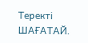Теректі ШАҒАТАЙ.